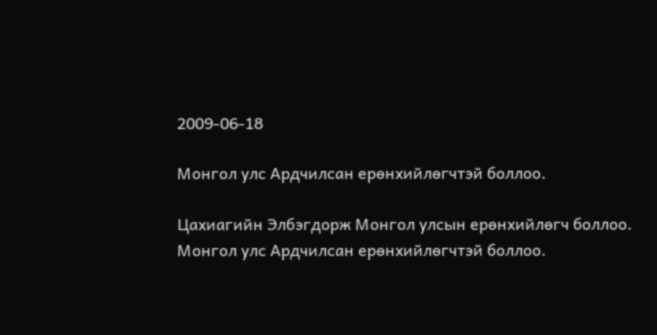2009-06-18

Монгол улс Ардчилсан ерөнхийлөгчтэй боллоо.

Цахиагийн Элбэгдорж Монгол улсын ерөнхийлөгч боллоо. Монгол улс Ардчилсан ерөнхийлөгчтэй боллоо.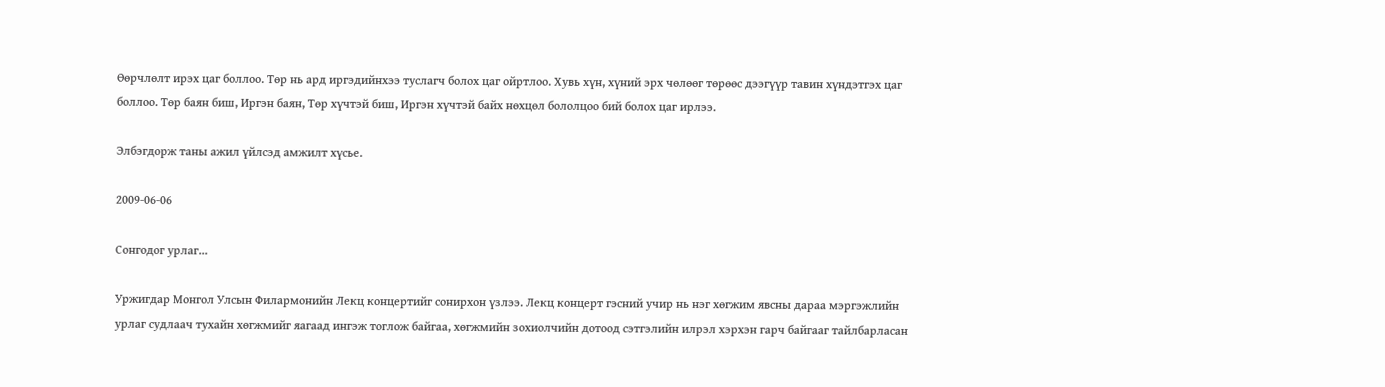Өөрчлөлт ирэх цаг боллоо. Төр нь ард иргэдийнхээ туслагч болох цаг ойртлоо. Хувь хүн, хүний эрх чөлөөг төрөөс дээгүүр тавин хүндэтгэх цаг боллоо. Төр баян биш, Иргэн баян, Төр хүчтэй биш, Иргэн хүчтэй байх нөхцөл бололцоо бий болох цаг ирлээ.

Элбэгдорж таны ажил үйлсэд амжилт хүсье.

2009-06-06

Сонгодог урлаг...

Уржигдар Монгол Улсын Филармонийн Лекц концертийг сонирхон үзлээ. Лекц концерт гэсний учир нь нэг хөгжим явсны дараа мэргэжлийн урлаг судлаач тухайн хөгжмийг яагаад ингэж тоглож байгаа, хөгжмийн зохиолчийн дотоод сэтгэлийн илрэл хэрхэн гарч байгааг тайлбарласан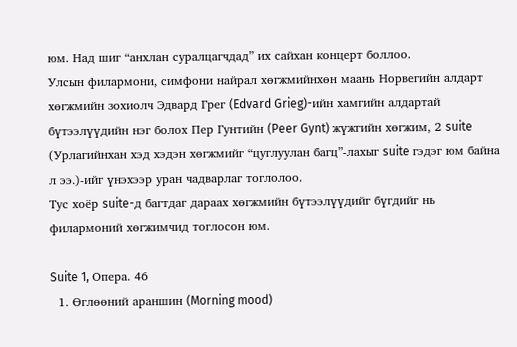юм. Над шиг “анхлан суралцагчдад” их сайхан концерт боллоо.
Улсын филармони, симфони найрал хөгжмийнхөн маань Норвегийн алдарт хөгжмийн зохиолч Эдвард Грег (Edvard Grieg)-ийн хамгийн алдартай бүтээлүүдийн нэг болох Пер Гунтийн (Peer Gynt) жүжгийн хөгжим, 2 suite (Урлагийнхан хэд хэдэн хөгжмийг “цуглуулан багц”-лахыг suite гэдэг юм байна л ээ.)-ийг үнэхээр уран чадварлаг тоглолоо.
Тус хоёр suite-д багтдаг дараах хөгжмийн бүтээлүүдийг бүгдийг нь филармоний хөгжимчид тоглосон юм.

Suite 1, Опера. 46
  1. Өглөөний араншин (Morning mood)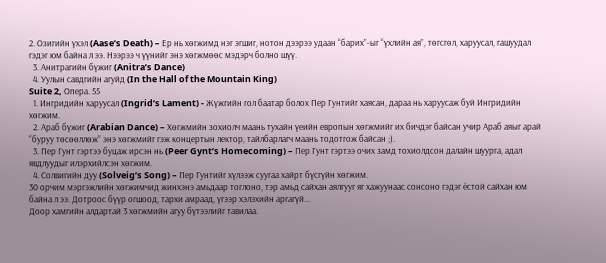2. Озигийн үхэл (Aase’s Death) – Ер нь хөгжимд нэг эгшиг, нотон дээрээ удаан “барих”-ыг “үхлийн ая”, төгсгөл, харуусал, гашуудал гэдэг юм байна л ээ. Нээрээ ч үүнийг энэ хөгжмөөс мэдэрч болно шүү.
  3. Анитрагийн бүжиг (Anitra’s Dance)
  4. Уулын савдгийн агуйд (In the Hall of the Mountain King)
Suite 2, Опера. 55
  1. Ингридийн харуусал (Ingrid’s Lament) - Жүжгийн гол баатар болох Пер Гунтийг хаясан, дараа нь харуусаж буй Ингридийн хөгжим.
  2. Араб бүжиг (Arabian Dance) – Хөгжмийн зохиолч маань тухайн үеийн европын хөгжмийг их бичдэг байсан учир Араб аяыг арай “буруу төсөөллөж” энэ хөгжмийг гэж концертын лектор, тайлбарлагч маань тодотгож байсан ;).
  3. Пер Гунт гэртээ буцаж ирсэн нь (Peer Gynt’s Homecoming) – Пер Гунт гэртээ очих замд тохиолдсон далайн шуурга, адал явдлуудыг илэрхийлсэн хөгжим.
  4. Солвигийн дуу (Solveig’s Song) – Пер Гунтийг хүлээж суугаа хайрт бүсгүйн хөгжим.
30 орчим мэргэжлийн хөгжимчид жинхэнэ амьдаар тоглоно, тэр амьд сайхан аялгууг яг хажуунаас сонсоно гэдэг ёстой сайхан юм байна л ээ. Дотроос бүүр огшоод, тархи амраад, үгээр хэлэхийн аргагүй...
Доор хамгийн алдартай 3 хөгжмийн агуу бүтээлийг тавилаа.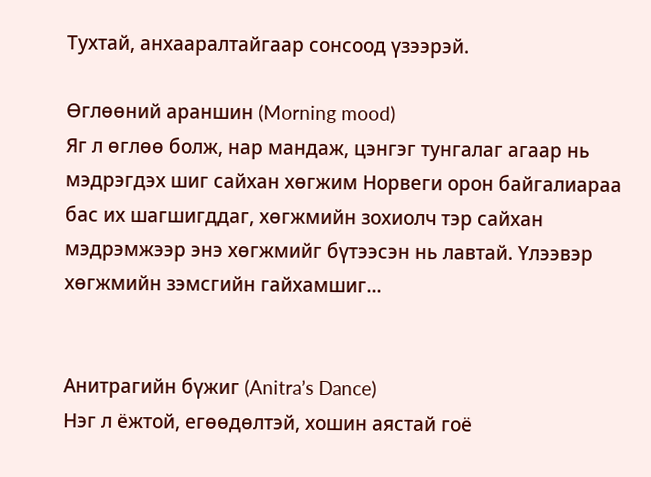Тухтай, анхааралтайгаар сонсоод үзээрэй.

Өглөөний араншин (Morning mood)
Яг л өглөө болж, нар мандаж, цэнгэг тунгалаг агаар нь мэдрэгдэх шиг сайхан хөгжим Норвеги орон байгалиараа бас их шагшигддаг, хөгжмийн зохиолч тэр сайхан мэдрэмжээр энэ хөгжмийг бүтээсэн нь лавтай. Үлээвэр хөгжмийн зэмсгийн гайхамшиг...


Анитрагийн бүжиг (Anitra’s Dance)
Нэг л ёжтой, егөөдөлтэй, хошин аястай гоё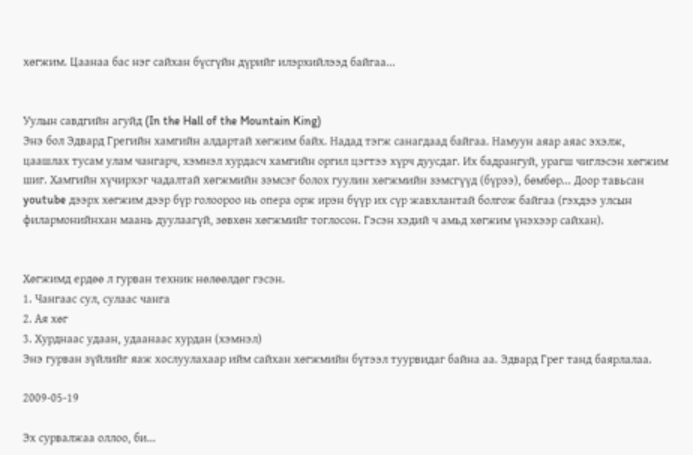хөгжим. Цаанаа бас нэг сайхан бүсгүйн дүрийг илэрхийлээд байгаа...


Уулын савдгийн агуйд (In the Hall of the Mountain King)
Энэ бол Эдвард Грегийн хамгийн алдартай хөгжим байх. Надад тэгж санагдаад байгаа. Намуун аяар аяас эхэлж, цаашлах тусам улам чангарч, хэмнэл хурдасч хамгийн оргил цэгтээ хүрч дуусдаг. Их бадрангуй, урагш чиглэсэн хөгжим шиг. Хамгийн хүчирхэг чадалтай хөгжмийн зэмсэг болох гуулин хөгжмийн зэмсгүүд (бүрээ), бөмбөр... Доор тавьсан youtube дээрх хөгжим дээр бүр голоороо нь опера орж ирэн бүүр их сүр жавхлантай болгож байгаа (гэхдээ улсын филармонийнхан маань дуулаагүй, зөвхөн хөгжмийг тоглосон. Гэсэн хэдий ч амьд хөгжим үнэхээр сайхан).


Хөгжимд ердөө л гурван техник нөлөөлдөг гэсэн.
1. Чангаас сул, сулаас чанга
2. Ая хөг
3. Хурднаас удаан, удаанаас хурдан (хэмнэл)
Энэ гурван зүйлийг яаж хослуулахаар ийм сайхан хөгжмийн бүтээл туурвидаг байна аа. Эдвард Грег танд баярлалаа.

2009-05-19

Эх сурвалжаа оллоо, би...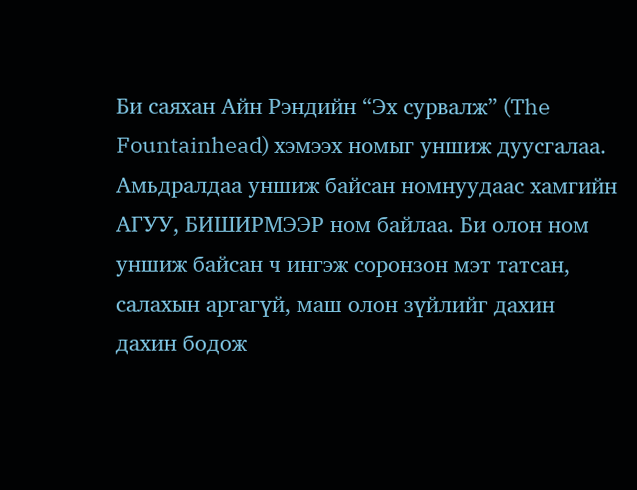Би саяхан Айн Рэндийн “Эх сурвалж” (The Fountainhead) хэмээх номыг уншиж дуусгалаа. Амьдралдаа уншиж байсан номнуудаас хамгийн АГУУ, БИШИРМЭЭР ном байлаа. Би олон ном уншиж байсан ч ингэж соронзон мэт татсан, салахын аргагүй, маш олон зүйлийг дахин дахин бодож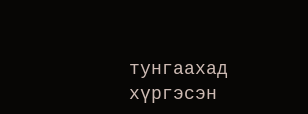тунгаахад хүргэсэн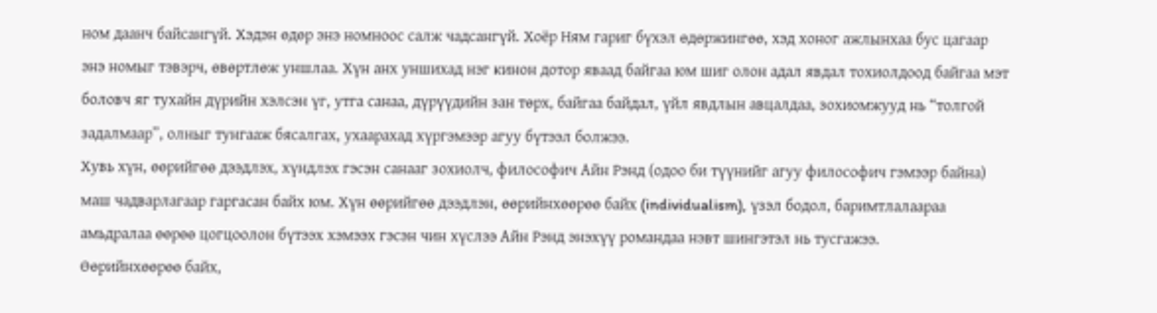ном даанч байсангүй. Хэдэн өдөр энэ номноос салж чадсангүй. Хоёр Ням гариг бүхэл өдөржингөө, хэд хоног ажлынхаа бус цагаар энэ номыг тэвэрч, өвөртлөж уншлаа. Хүн анх уншихад нэг кинон дотор яваад байгаа юм шиг олон адал явдал тохиолдоод байгаа мэт боловч яг тухайн дүрийн хэлсэн үг, утга санаа, дүрүүдийн зан төрх, байгаа байдал, үйл явдлын авцалдаа, зохиомжууд нь “толгой задалмаар”, олныг тунгааж бясалгах, ухаарахад хүргэмээр агуу бүтээл болжээ.
Хувь хүн, өөрийгөө дээдлэх, хүндлэх гэсэн санааг зохиолч, философич Айн Рэнд (одоо би түүнийг агуу философич гэмээр байна) маш чадварлагаар гаргасан байх юм. Хүн өөрийгөө дээдлэн, өөрийнхөөрөө байх (individualism), үзэл бодол, баримтлалаараа амьдралаа өөрөө цогцоолон бүтээх хэмээх гэсэн чин хүслээ Айн Рэнд энэхүү романдаа нэвт шингэтэл нь тусгажээ.
Өөрийнхөөрөө байх,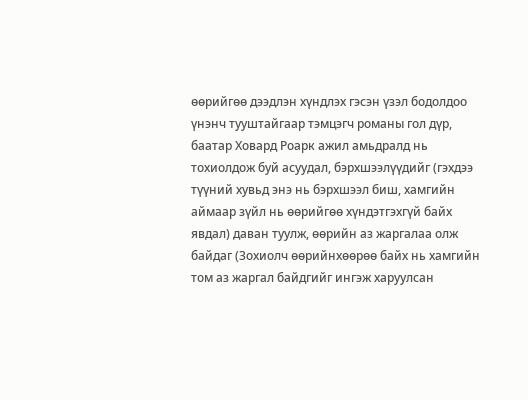өөрийгөө дээдлэн хүндлэх гэсэн үзэл бодолдоо үнэнч тууштайгаар тэмцэгч романы гол дүр, баатар Ховард Роарк ажил амьдралд нь тохиолдож буй асуудал, бэрхшээлүүдийг (гэхдээ түүний хувьд энэ нь бэрхшээл биш, хамгийн аймаар зүйл нь өөрийгөө хүндэтгэхгүй байх явдал) даван туулж, өөрийн аз жаргалаа олж байдаг (Зохиолч өөрийнхөөрөө байх нь хамгийн том аз жаргал байдгийг ингэж харуулсан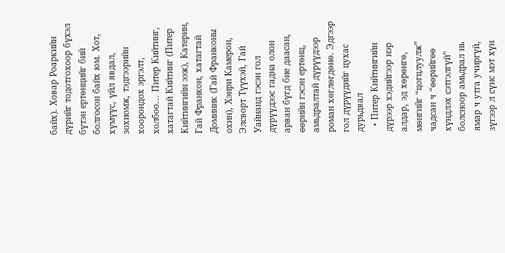байх). Ховар Роаркийн дүрийг тодотгохоор бүхэл бүтэн ертөнцийг бий болгосон байх юм. Хот, хүмүүс, үйл явдал, зохиомж, тэдгээрийн хоорондох эргэлт, холбоо... Питер Кийтинг, хатагтай Кийтинг (Питер Кийтингийн ээж), Катерин, Гай Франкон, хатагтай Доминик (Гай Франконы охин), Хэнри Камерон, Элсворт Түүхэй, Гай Уайнанд гэсэн гол дүрүүдээс гадна олон арван бүгд бие даасан, өөрийн гэсэн ертөнц, амьдралтай дүрүүдээр роман хөглөгдөнө. Эдгээр гол дүрүүдийг цухас дурьдвал
  • Питер Кийтингийн дүрээр хэдийгээр нэр алдар, эд хөрөнгө, мөнгийг “цогцлуулж” чадсан ч “өөрийгөө хүндлэх сэтгэлгүй” болсноор амьдрал нь ямар ч утга учиргүй, зүгээр л сүнс мэт хүн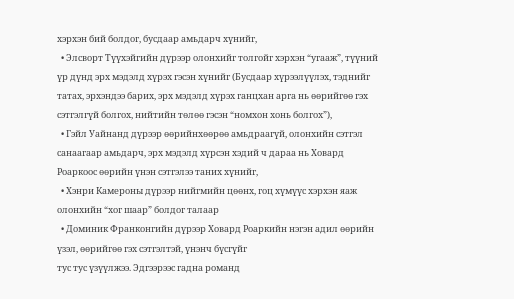хэрхэн бий болдог, бусдаар амьдарч хүнийг,
  • Элсворт Түүхэйгийн дүрээр олонхийг толгойг хэрхэн “угааж”, түүний үр дүнд эрх мэдэлд хүрэх гэсэн хүнийг (Бусдаар хүрээлүүлэх, тэднийг татах, эрхэндээ барих, эрх мэдэлд хүрэх ганцхан арга нь өөрийгөө гэх сэтгэлгүй болгох, нийтийн төлөө гэсэн “номхон хонь болгох”),
  • Гэйл Уайнанд дүрээр өөрийнхөөрөө амьдраагүй, олонхийн сэтгэл санаагаар амьдарч, эрх мэдэлд хүрсэн хэдий ч дараа нь Ховард Роаркоос өөрийн үнэн сэтгэлээ таних хүнийг,
  • Хэнри Камероны дүрээр нийгмийн цөөнх, гоц хүмүүс хэрхэн яаж олонхийн “хог шаар” болдог талаар
  • Доминик Франконгийн дүрээр Ховард Роаркийн нэгэн адил өөрийн үзэл, өөрийгөө гэх сэтгэлтэй, үнэнч бүсгүйг
тус тус үзүүлжээ. Эдгээрээс гадна романд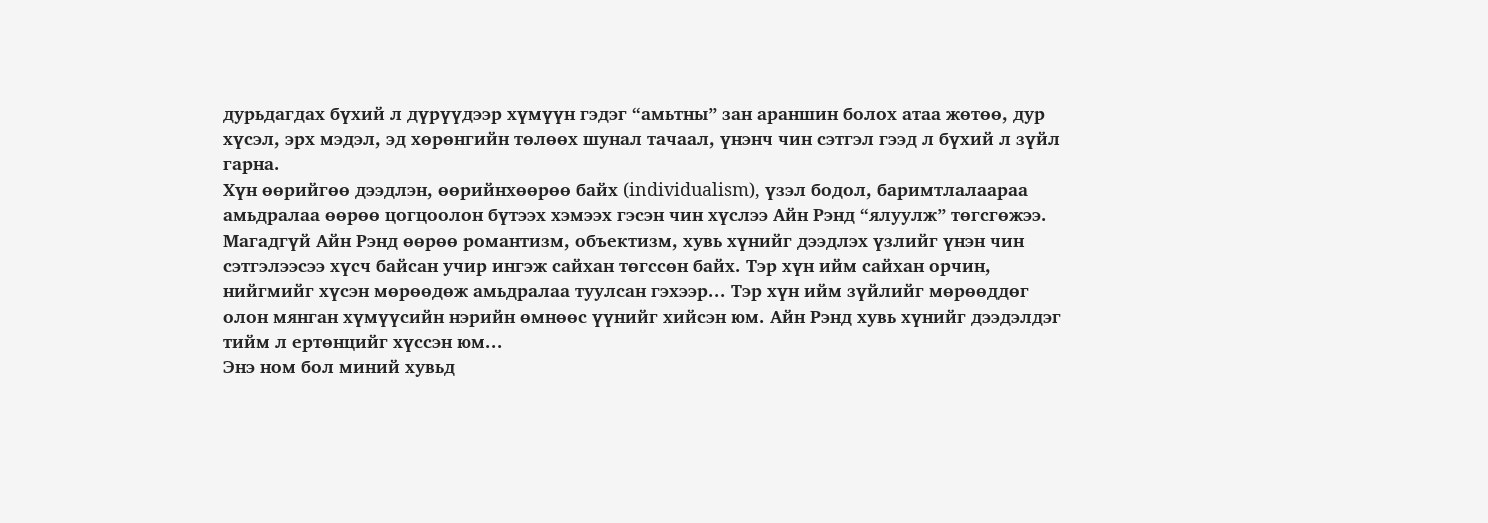дурьдагдах бүхий л дүрүүдээр хүмүүн гэдэг “амьтны” зан араншин болох атаа жөтөө, дур хүсэл, эрх мэдэл, эд хөрөнгийн төлөөх шунал тачаал, үнэнч чин сэтгэл гээд л бүхий л зүйл гарна.
Хүн өөрийгөө дээдлэн, өөрийнхөөрөө байх (individualism), үзэл бодол, баримтлалаараа амьдралаа өөрөө цогцоолон бүтээх хэмээх гэсэн чин хүслээ Айн Рэнд “ялуулж” төгсгөжээ. Магадгүй Айн Рэнд өөрөө романтизм, объектизм, хувь хүнийг дээдлэх үзлийг үнэн чин сэтгэлээсээ хүсч байсан учир ингэж сайхан төгссөн байх. Тэр хүн ийм сайхан орчин, нийгмийг хүсэн мөрөөдөж амьдралаа туулсан гэхээр... Тэр хүн ийм зүйлийг мөрөөддөг олон мянган хүмүүсийн нэрийн өмнөөс үүнийг хийсэн юм. Айн Рэнд хувь хүнийг дээдэлдэг тийм л ертөнцийг хүссэн юм...
Энэ ном бол миний хувьд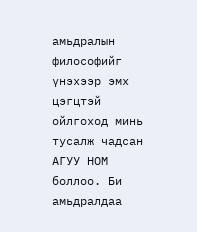амьдралын философийг үнэхээр эмх цэгцтэй ойлгоход минь тусалж чадсан АГУУ НОМ боллоо. Би амьдралдаа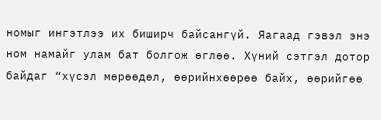номыг ингэтлээ их биширч байсангүй. Яагаад гэвэл энэ ном намайг улам бат болгож өглөө. Хүний сэтгэл дотор байдаг “хүсэл мөрөөдөл, өөрийнхөөрөө байх, өөрийгөө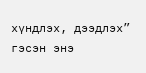хүндлэх, дээдлэх” гэсэн энэ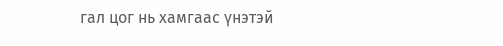гал цог нь хамгаас үнэтэй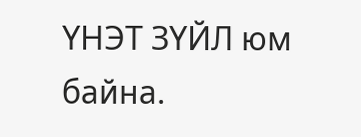ҮНЭТ ЗҮЙЛ юм байна.